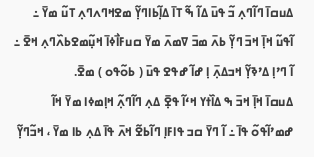ߡߎߛߊ߫ ߣߊ߬ߣߍ߲ ߏ߬ ߟߎ߫ ߡߊ߬ ߒ߬ ߠߊ߫ ߡߊ߲߬ߕߊߣߌ߲߬ ߘߐߞߣߍߣߍ߲ ߠߎ߬ ߘߌ߫ ߸ ߊ߬ߟߎ߬ ߞߊ߲߫ ߞߏ߫ ߣߌ߲߬ ߕߍ߫ ߘߏ߫ ߜߘߍ߫ ߘߌ߫ ߛߎߓߊ߯ߦߊ߫ ߞߎ߲߬ߘߐߕߍ߰ߣߍ߲ ߞߐ߫ ߸ ߊ߬ ߣߴߊ߲ ߡߴߢߌ߲߬ ߞߏߡߍ߲߫ ߊ߲ ߝߊ߬ ߝߟߐ ߟߎ߫ ( ߕߋ߬ߟߋ ) ߘߐ߫.
ߡߎߛߊ߫ ߞߊ߲߫ ߞߏ߫ ߒ ߡߊ߰ߙߌ ߞߵߊ߬ ߟߐ߲߫ ߡߍ߲ ߣߊ߬ߣߍ߲߬ ߞߊ߲ߘߦߊ ߘߌ߫ ߞߊ߬ ߝߘߴߊ߬ߟߋ߬ ߟߊ߫ ߸ ߊ߬ ߣߌ߫ ߛߏ ߟߊߓߊ߲ ߣߊ߬ߕߐ߬ ߞߍ߫ ߟߊ߫ ߡߍ߲ ߕߊ ߘߌ߫ ، ߞߏ߬ߣߌ߲߬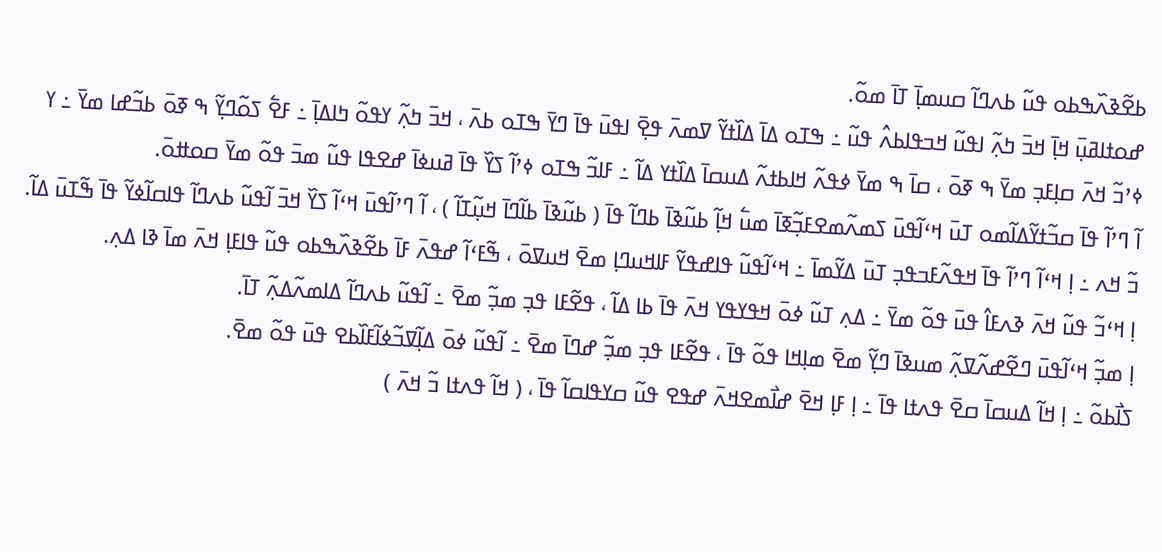ߕߐ߬ߢߍ߰ߒߕߋ ߟߎ߬ ߕߍߣߊ߬ ߛߎߘߊ߲߫ ߠߊ߫ ߘߋ߬.
ߝߋߙߊߥߎ߲߫ ߞߊ߲߫ ߞߏ߫ ߤߍ߲߬ ߊߟߎ߬ ߞߏߟߊߕߍ߮ ߟߎ߬ ߸ ߒߠߋ ߡߊ߫ ߡߊ߰ߙߌ߬ ߜߘߍ߫ ߟߐ߲߫ ߊߟߎ߫ ߟߊ߫ ߣߌ߫ ߒߠߋ ߕߍ߫ ، ߞߏ߫ ߤߍ߲߬ ߌߟߋ߬ ߤߊߡߊ߲߫ ߸ ߓߐ߱ ߖߋ߬ߣߌ߲߬ ߒ ߧߋ߫ ߕߏ߬ߝߊ ߘߌ߫ ߸ ߌ ߦߴߏ߬ ߞߍ߫ ߛߊ߲ߓߏ߲ ߘߌ߫ ߒ ߧߋ߫ ، ߛߊ߫ ߒ ߘߌ߫ ߦߟߍ߬ ߞߊߕߙߍ߬ ߡߎߛߊ߫ ߡߊ߰ߙߌ ߡߊ߬ ߸ ߓߊߏ߬ ߒߠߋ ߦߴߊ߬ ߖߌ߰ ߟߊ߫ ߥߎߦߊ߫ ߝߐߟߊ ߟߎ߬ ߘߏ߫ ߟߋ߬ ߘߌ߫ ߛߋߚߋ߫.
ߊ߬ ߣߴߊ߬ ߟߊ߫ ߛߏ߬ߙߌ߬ߡߊ߬ߘߋ ߠߎ߫ ߞߵߊ߬ߟߎ߫ ߖߘߍ߬ߘߐߓߏ߲߬ߧߊ߫ ߘߎ߱ ߞߊ߲߬ ߕߎ߬ߢߊ߫ ߕߣߊ߬ ߟߊ߫ ( ߕߎ߬ߢߊ߫ ߕߊ߬ߣߊ߫ ߞߎ߲߬ߠߊ߬ ) ، ߊ߬ ߣߴߊ߬ߟߎ߫ ߞߵߊ߬ ߖߌ߰ ߞߏ߫ ߊ߬ߟߎ߬ ߕߍߣߊ߬ ߟߊߛߊ߬ߦߌ߬ ߟߊ߫ ߒ߬ߠߎ߫ ߡߊ߬.
ߏ߬ ߞߍ ߸ ߊ߲ ߞߵߊ߬ ߣߴߊ߬ ߟߊ߫ ߞߟߍ߬ߓߏߟߏ߲ ߠߎ߫ ߡߌ߬ߘߊ߫ ߸ ߞߵߊ߬ߟߎ߬ ߟߊߝߟߌ߬ ߓߊߞߎߣߊ߲ ߘߐ߫ ߞߎߜߋ߫ ، ߒ߬ߓߵߊ߬ ߝߟߍ߫ ߓߊ߫ ߕߐ߬ߢߍ߰ߒߕߋ ߟߎ߬ ߟߊߓߊ߲ ߞߍ߫ ߘߊ߫ ߢߊ ߡߍ߲.
ߊ߲ ߞߵߏ߬ ߟߎ߬ ߞߍ߫ ߢߍߓߊ߮ ߟߎ߫ ߟߋ߬ ߘߌ߫ ߸ ߡߍ߲ ߠߎ߬ ߦߋ߫ ߞߟߌߟߌ ߞߍ߫ ߟߊ߫ ߕߊ ߡߊ߬ ، ߟߐ߬ߓߊ ߟߏ߲ ߘߏ߲߬ ߘߐ߫ ߸ ߊ߬ߟߎ߬ ߕߍߣߊ߬ ߡߊߘߍ߬ߡߍ߲߬ ߠߊ߫.
ߊ߲ ߘߏ߲߬ ߞߵߊ߬ߟߎ߫ ߣߐ߬ߝߍ߬ߜߍ߲߬ ߘߎߢߊ߫ ߣߌ߲߬ ߘߐ߫ ߘߊ߲ߞߊ ߟߋ߬ ߟߊ߫ ، ߟߐ߬ߓߊ ߟߏ߲ ߘߏ߲߬ ߝߣߊ߫ ߘߐ߫ ߸ ߊ߬ߟߎ߬ ߦߋ߫ ߡߊ߲߬ߜߏ߬ߦߊ߬ߓߊ߰ߕߐ ߟߎ߫ ߟߋ߬ ߘߐ߫.
ߖߊ߯ߕߋ߬ ߸ ߊ߲ ߞߊ߬ ߡߎߛߊ߫ ߛߐ߫ ߟߍߙߊ ߟߊ߫ ߸ ߊ߲ ߓߊ߲ ߞߐ߫ ߝߊ߯ߘߐߞߍ߫ ߝߟߐ ߟߎ߬ ߛߌߟߊߛߊ߬ ߟߊ߫ ، ( ߞߊ߬ ߟߍߙߊ ߏ߬ ߞߍ߫ )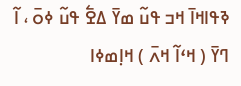ߢߟߊߞߊ߫ ߞߏ ߟߎ߬ ߘߌ߫ ߡߐ߱ ߟߎ߬ ߦߋ߫ ، ߊ߬ ߣߌ߫ ( ߞߵߊ߬ ߞߍ߫ ) ߞߊ߲ߘߦߊ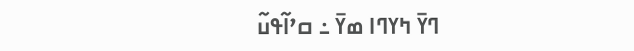ߣߌ߫ ߤߌߣߊ ߘߌ߫ ߸ ߛߴߊ߬ߟߎ߬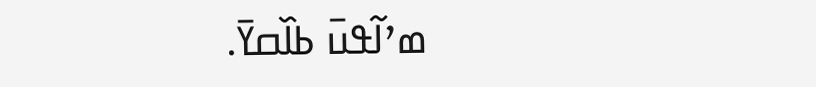ߘߴߊ߬ߟߎ߫ ߕߊ߰ߛߌ߫.